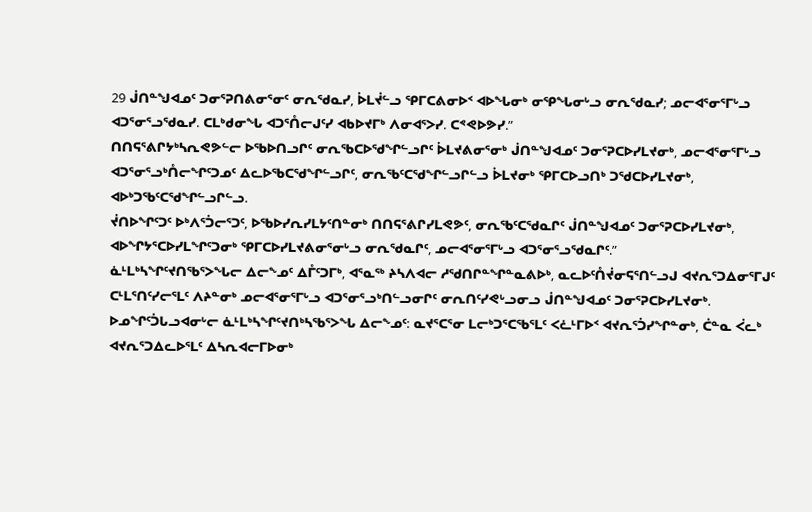29 ᒎᑎᓐᖑᐊᓄᑦ ᑐᓂᕐᕈᑎᕕᓂᕐᓂᑦ ᓂᕆᖁᓇᓯ, ᐆᒪᔫᓪᓗ ᕿᒥᑕᕕᓂᐅᑉ ᐊᐅᖓᓂᒃ ᓂᕿᖓᓂᒡᓗ ᓂᕆᖁᓇᓯ; ᓄᓕᐊᕐᓂᕐᒥᒡᓗ ᐊᑐᕐᓂᕐᓗᖁᓇᓯ. ᑕᒪᒃᑯᓂᖓ ᐊᑐᕐᑍᓕᒍᑦᓯ ᐊᑲᐅᔪᒥᒃ ᐱᓂᐊᕐᐳᓯ. ᑕᕝᕙᐅᕗᓯ.”
ᑎᑎᕋᕐᕕᒋᔭᒃᓴᕆᕙᕗᓪᓕ ᐅᖃᐅᑎᓗᒋᑦ ᓂᕆᖃᑕᐅᖁᖏᓪᓗᒋᑦ ᐆᒪᔪᕕᓂᕐᓂᒃ ᒎᑎᓐᖑᐊᓄᑦ ᑐᓂᕐᕈᑕᐅᓯᒪᔪᓂᒃ, ᓄᓕᐊᕐᓂᕐᒥᒡᓗ ᐊᑐᕐᓂᕐᓗᒃᑍᓕᖏᑦᑐᓄᑦ ᐃᓚᐅᖃᑕᖁᖏᓪᓗᒋᑦ, ᓂᕆᖃᑦᑕᖁᖏᓪᓗᒋᓪᓗ ᐆᒪᔪᓂᒃ ᕿᒥᑕᐅᓗᑎᒃ ᑐᖁᑕᐅᓯᒪᔪᓂᒃ, ᐊᐅᒃᑐᖃᑦᑕᖁᖏᓪᓗᒋᓪᓗ.
ᔫᑎᐅᖏᑦᑐᑦ ᐅᒃᐱᕐᑑᓕᕐᑐᑦ, ᐅᖃᐅᓯᕆᓯᒪᔭᑦᑎᓐᓂᒃ ᑎᑎᕋᕐᕕᒋᓯᒪᕙᕗᑦ, ᓂᕆᖃᑦᑕᖁᓇᒋᑦ ᒎᑎᓐᖑᐊᓄᑦ ᑐᓂᕐᕈᑕᐅᓯᒪᔪᓂᒃ, ᐊᐅᖏᔭᕐᑕᐅᓯᒪᖏᑦᑐᓂᒃ ᕿᒥᑕᐅᓯᒪᔪᕕᓂᕐᓂᒡᓗ ᓂᕆᖁᓇᒋᑦ, ᓄᓕᐊᕐᓂᕐᒥᒡᓗ ᐊᑐᕐᓂᕐᓗᖁᓇᒋᑦ.”
ᓈᒻᒪᒃᓴᖏᑦᔪᑎᖃᕐᐳᖓᓕ ᐃᓕᖕᓄᑦ ᐃᒤᑦᑐᒥᒃ, ᐊᕐᓇᖅ ᔨᓴᐱᐊᓕ ᓱᖁᑎᒋᓐᖏᓐᓇᕕᐅᒃ, ᓇᓚᐅᑦᑍᔫᓂᕋᕐᑎᓪᓗᒍ ᐊᔪᕆᕐᑐᐃᓂᕐᒥᒍᑦ ᑕᒻᒪᕐᑎᑦᓯᓕᕐᒪᑦ ᐱᔨᓐᓂᒃ ᓄᓕᐊᕐᓂᕐᒥᒡᓗ ᐊᑐᕐᓂᕐᓗᒃᑎᓪᓗᓂᒋᑦ ᓂᕆᑎᑦᓯᕙᒡᓗᓂᓗ ᒎᑎᓐᖑᐊᓄᑦ ᑐᓂᕐᕈᑕᐅᓯᒪᔪᓂᒃ.
ᐅᓄᖏᑦᑑᒐᓗᐊᓂᒡᓕ ᓈᒻᒪᒃᓴᖏᑦᔪᑎᒃᓴᖃᕐᐳᖓ ᐃᓕᖕᓄᑦ: ᓇᔪᕐᑕᕐᓂ ᒪᓕᒃᑐᕐᑕᖃᕐᒪᑦ ᐸᓛᒻᒥᐅᑉ ᐊᔪᕆᕐᑑᓯᖏᓐᓂᒃ, ᑖᓐᓇ ᐹᓚᒃ ᐊᔪᕆᕐᑐᐃᓚᐅᕐᒪᑦ ᐃᓴᕆᐊᓕᒥᐅᓂᒃ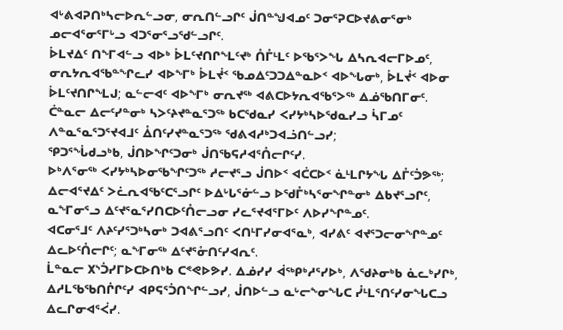ᐊᒡᕕᐊᕈᑎᒃᓴᓕᐅᕆᓪᓗᓂ, ᓂᕆᑎᓪᓗᒋᑦ ᒎᑎᓐᖑᐊᓄᑦ ᑐᓂᕐᕈᑕᐅᔪᕕᓂᕐᓂᒃ ᓄᓕᐊᕐᓂᕐᒥᒡᓗ ᐊᑐᕐᓂᕐᓗᖁᓪᓗᒋᑦ.
ᐆᒪᔪᐃᑦ ᑎᖕᒥᐊᓪᓗ ᐊᐅᒃ ᐆᒪᑦᔪᑎᒋᖕᒪᑦᔪᒃ ᑍᒤᒻᒪᑦ ᐅᖃᕐᐳᖓ ᐃᓴᕆᐊᓕᒥᐅᓄᑦ, ᓂᕆᔭᕆᐊᖃᓐᖏᓚᓯ ᐊᐅᖕᒥᒃ ᐆᒪᔫᑉ ᖃᓄᐃᑦᑐᑐᐃᓐᓇᐅᑉ ᐊᐅᖓᓂᒃ, ᐆᒪᔫᑉ ᐊᐅᓂ ᐆᒪᑦᔪᑎᒋᖕᒪᒍ; ᓇᓪᓕᐊᑦ ᐊᐅᖕᒥᒃ ᓂᕆᔪᖅ ᐊᕕᑕᐅᔭᕆᐊᖃᕐᐳᖅ ᐃᓅᖃᑎᒥᓂᑦ.
ᑖᓐᓇᓕ ᐃᓕᑦᓯᓐᓂᒃ ᓴᐳᑦᔨᔪᓐᓇᕐᑐᖅ ᑲᑕᖁᓇᓯ ᐸᓯᔭᒃᓴᐅᖁᓇᓯᓗ ᓵᒥᓄᑦ ᐱᓐᓇᕐᓇᕐᑐᕐᔪᐊᒧᑦ ᐂᑎᑦᓯᔪᓐᓇᕐᑐᖅ ᖁᕕᐊᓱᒃᑐᐊᓘᑎᓪᓗᓯ;
ᕿᑐᕐᖔᑯᓗᒃᑲ, ᒎᑎᐅᖏᑦᑐᓂᒃ ᒎᑎᖃᕋᓱᐊᕐᑍᓕᒋᑦᓯ.
ᐅᒃᐱᕐᓂᖅ ᐸᓯᔭᒃᓴᐅᓂᖃᖏᑦᑐᖅ ᓱᓕᔪᕐᓗ ᒎᑎᐅᑉ ᐊᑖᑕᐅᑉ ᓈᒻᒪᒋᔭᖓ ᐃᒤᑦᑑᕗᖅ; ᐃᓕᐊᕐᔪᐃᑦ ᐳᓛᕆᐊᖃᑦᑕᕐᓗᒋᑦ ᐅᐃᒡᒐᕐᓃᓪᓗ ᐅᖁᒤᒃᓴᕐᓂᖏᓐᓂᒃ ᐃᑲᔪᕐᓗᒋᑦ, ᓇᖕᒥᓂᕐᓗ ᐃᑦᔪᕐᓇᕐᓯᑎᑕᐅᑦᑍᓕᓗᓂ ᓯᓚᕐᔪᐊᕐᒥᐅᑦ ᐱᐅᓯᖏᓐᓄᑦ.
ᐊᑕᓂᕐᒧᑦ ᐱᔨᑦᓯᕐᑐᒃᓴᓂᒃ ᑐᐊᕕᕐᓗᑎᑦ ᐸᑎᒻᒥᓯᓂᐊᕐᓇᒃ, ᐊᓯᕕᑦ ᐊᔪᕐᑐᓕᓂᖏᓐᓄᑦ ᐃᓚᐅᑦᑍᓕᒋᑦ; ᓇᖕᒥᓂᖅ ᐃᑦᔪᕐᓁᑎᑦᓯᐊᕆᑦ.
ᒫᓐᓇᓕ ᙭ᔅᑑᓯᒥᐅᑕᐅᑎᒃᑲ ᑕᕝᕙᐅᕗᓯ. ᐃᓅᓯᓯ ᐋᖅᑭᒃᓱᕐᓯᐅᒃ, ᐱᖁᔨᓂᒃᑲ ᓈᓚᒃᓯᒋᒃ, ᐃᓱᒪᖃᖃᑎᒌᒋᑦᓯ ᐊᑭᕋᕐᑑᑎᖏᓪᓗᓯ, ᒎᑎᐅᓪᓗ ᓇᒡᓕᖕᓂᖓᑕ ᓮᒻᒪᕐᑎᑦᓯᓂᖓᑕᓗ ᐃᓚᒋᓂᐊᕐᐹᓯ.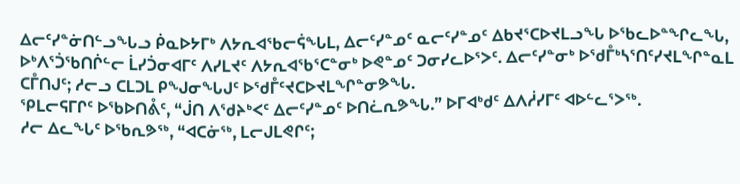ᐃᓕᑦᓯᓐᓃᑎᓪᓗᖓᓗ ᑮᓇᐅᔭᒥᒃ ᐱᔭᕆᐊᖃᓕᕌᖓᒪ, ᐃᓕᑦᓯᓐᓄᑦ ᓇᓕᑦᓯᓐᓄᑦ ᐃᑲᔪᕐᑕᐅᔪᒪᓗᖓ ᐅᖃᓚᐅᓐᖏᓚᖓ, ᐅᒃᐱᕐᑑᖃᑎᒌᓪᓕ ᒫᓯᑑᓂᐊᒥᑦ ᐱᓯᒪᔪᑦ ᐱᔭᕆᐊᖃᕐᑕᓐᓂᒃ ᐅᕙᓐᓄᑦ ᑐᓂᓯᓚᐅᕐᐳᑦ. ᐃᓕᑦᓯᓐᓂᒃ ᐅᖁᒤᒃᓴᕐᑎᑦᓯᔪᒪᖏᓐᓇᒪ ᑕᒤᑎᒍᑦ; ᓱᓕᓗ ᑕᒪᑐᒪ ᑭᖑᓂᖓᒍᑦ ᐅᖁᒤᑦᔪᑕᐅᔪᒪᖏᓐᓂᕗᖓ.
ᕿᒪᓕᕋᒥᒋᑦ ᐅᖃᐅᑎᕔᑦ, “ᒎᑎ ᐱᖁᔨᒃᐸᑦ ᐃᓕᑦᓯᓐᓄᑦ ᐅᑎᓛᕆᕗᖓ.” ᐅᒥᐊᒃᑯᑦ ᐃᐱᓲᓯᒥᑦ ᐊᐅᓪᓚᕐᐳᖅ.
ᓱᓕ ᐃᓚᖓᑦ ᐅᖃᕆᕗᖅ, “ᐊᑕᓃᖅ, ᒪᓕᒍᒪᕙᒋᑦ;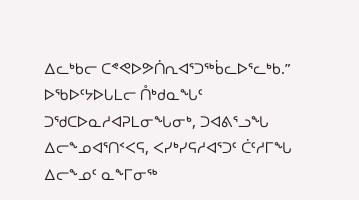ᐃᓚᒃᑲᓕ ᑕᕝᕙᐅᕗᑏᕆᐊᕐᑐᖅᑳᓚᐅᕐᓚᒃᑲ.”
ᐅᖃᐅᑦᔭᐅᒐᒪᓕ ᑍᒃᑯᓇᖓᑦ ᑐᖁᑕᐅᓇᓱᐊᕈᒪᓂᖓᓂᒃ, ᑐᐊᕕᕐᓗᖓ ᐃᓕᖕᓄᐊᕐᑎᑉᐸᕋ, ᐸᓯᒃᓯᕋᓱᐊᕐᑐᑦ ᑖᑦᓱᒥᖓ ᐃᓕᖕᓄᑦ ᓇᖕᒥᓂᖅ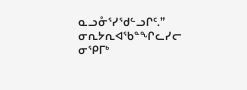ᓇᓗᓁᕐᓯᖁᓪᓗᒋᑦ.”
ᓂᕆᔭᕆᐊᖃᓐᖏᓚᓯᓕ ᓂᕿᒥᒃ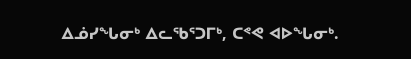ᐃᓅᓯᖓᓂᒃ ᐃᓚᖃᕐᑐᒥᒃ, ᑕᕝᕙ ᐊᐅᖓᓂᒃ.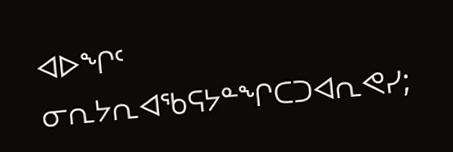ᐊᐅᖏᑦ ᓂᕆᔭᕆᐊᖃᕋᔭᓐᖏᑕᑐᐊᕆᕙᓯ;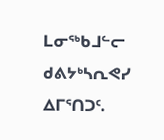ᒪᓂᖅᑲᒧᓪᓕ ᑯᕕᔭᒃᓴᕆᕙᓯ ᐃᒥᕐᑎᑐᑦ.